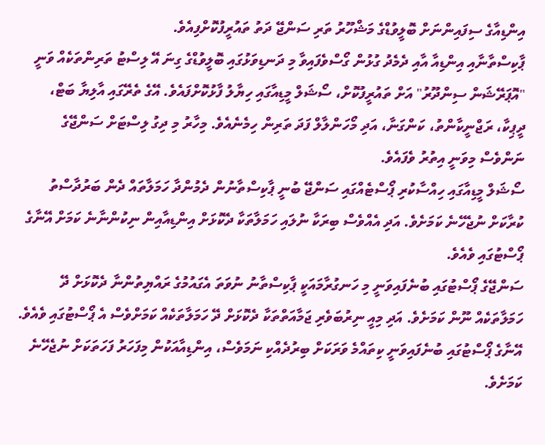އިންޑިއާގެ ސިފައިންނަށް ބޮލީވުޑްގެ މަޝްހޫރު ތަރި ސަންޖޭ ދަތު ތައުރީފުކޮށްފިއެވެ.
ޕާކިސްތާނާއި އިންޑިއާ އާއި ދެމެދު ގުޅުން ގޯސްވެފައިވާ މި ދަނޑިވަޅުގައި ބޮލީވުޑްގެ ގިނަ އޭ ލިސްޓު ތަރިންތަކެއް ވަނީ "އޮޕަރޭޝަން ސިންދޫރު" އަށް ތައުރީފުކޮށް، ސޯޝަލް މީޑިއާގައި ހިޔާލު ފާޅުކޮށްފައެވެ. އޭގެ ތެރޭގައި އާލިޔާ ބަޓް، ދީޕިކާ، ރަޖްނީކާންތު، ކަންގަނާ، އަދި މޯހަންލާލް ފަދަ ތަރިން ހިމެނެއެވެ. މިހާރު މި ދިގު ލިސްޓަށް ސަންޖޭގެ ނަންވެސް މިވަނީ އިތުރު ވެފައެވެ.
ސޯޝަލް މީޑިއާގައި ހިއްސާކުރި ޕޯސްޓެއްގައި ސަންޖޭ ބުނީ ޕާކިސްތާނުން ދެމުންދާ ހަމަލާތައް ދެން ބަރުދާސްތު ކުރާކަށް ނުޖެހޭނެ ކަމަށެވެ. އަދި އެއްވެސް ބިރަކާ ނުލައި ހަމަލާތަކާ ދެކޮޅަށް އިންޑިއާއިން ނިކުންނާނެ ކަމަށް އޭނާގެ ޕޯސްޓުގައި ވެއެވެ.
ސަންޖޭގެ ޕޯސްޓުގައި ބުނެފައިވަނީ މި ހަނގުރާމައަކީ ޕާކިސްތާނު ނުވަތަ އެގައުމުގެ ރައްޔިތުންނާ ދެކޮޅަށް ދޭ ހަމަލާތަކެއް ނޫން ކަމަށެވެ. އަދި މިއީ ނިރުބަވެރި ޖަމާއަތްތަކާ ދެކޮޅަށް ދޭ ހަމަލާތަކެއް ކަމަށްވެސް އެ ޕޯސްޓުގައި ވެއެވެ.
އޭނާގެ ޕޯސްޓުގައި ބުނެފައިވަނީ ކިތައްމެ ވަރަކަށް ބިރުދެއްކި ނަމަވެސް، އިންޑިއާއަކުން މިފަހަރު ފަހަތަކަށް ނުޖެހޭނެ ކަމަށެވެ.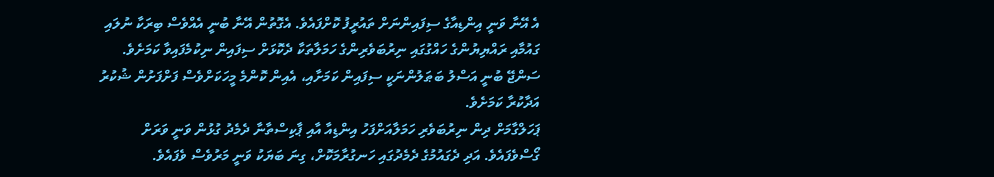އެ އޭނާ ވަނީ އިންޑިއާގެ ސިފައިންނަށް ތައުރީފު ކޮށްފައެވެ. އެގޮތުން އޭނާ ބުނީ އެއްވެސް ބިރަކާ ނުލައި ގައުމާއި ރައްޔިޔުންގެ ހައްގުގައި ނިރުބަވެރިންގެ ހަމަލާތަކާ ދެކޮޅަށް ސިފައިން ނިކުމެފައިވާ ކަމަށެވެ.
ސަންޖޭ ބުނީ އަސްލު ބަޠަލުންނަކީ ސިފައިން ކަމަށާއި، އެއިން ކޮންމެ މީހަކަށްވެސް ފަށްފަށުން ޝުކުރު އަދާކުރާ ކަމަށެވެ.
ޕަހަލްގާމަށް ދިން ނިރުބަވެރި ހަމަލާއަށްފަހު އިންޑިއާ އާއި ޕާކިސްތާނާ ދެމެދު ގުޅުން ވަނީ ވަރަށް ގޯސްވެފައެވެ. އަދި ދެގައުމުގެ ދެމެދުގައި ހަނގުރާމަކޮށް، ގިނަ ބަޔަކު ވަނީ މަރުވެސް ވެފައެވެ.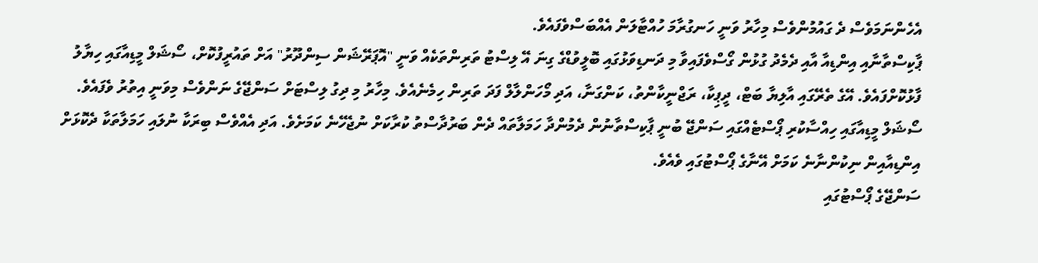އެހެންނަމަވެސް ދެ ގައުމުންވެސް މިހާރު ވަނީ ހަނގުރާމަ ހުއްޓާލަން އެއްބަސްވެފައެވެ.
ޕާކިސްތާނާއި އިންޑިއާ އާއި ދެމެދު ގުޅުން ގޯސްވެފައިވާ މި ދަނޑިވަޅުގައި ބޮލީވުޑްގެ ގިނަ އޭ ލިސްޓު ތަރިންތަކެއް ވަނީ "އޮޕަރޭޝަން ސިންދޫރު" އަށް ތައުރީފުކޮށް، ސޯޝަލް މީޑިއާގައި ހިޔާލު ފާޅުކޮށްފައެވެ. އޭގެ ތެރޭގައި އާލިޔާ ބަޓް، ދީޕިކާ، ރަޖްނީކާންތު، ކަންގަނާ، އަދި މޯހަންލާލް ފަދަ ތަރިން ހިމެނެއެވެ. މިހާރު މި ދިގު ލިސްޓަށް ސަންޖޭގެ ނަންވެސް މިވަނީ އިތުރު ވެފައެވެ.
ސޯޝަލް މީޑިއާގައި ހިއްސާކުރި ޕޯސްޓެއްގައި ސަންޖޭ ބުނީ ޕާކިސްތާނުން ދެމުންދާ ހަމަލާތައް ދެން ބަރުދާސްތު ކުރާކަށް ނުޖެހޭނެ ކަމަށެވެ. އަދި އެއްވެސް ބިރަކާ ނުލައި ހަމަލާތަކާ ދެކޮޅަށް އިންޑިއާއިން ނިކުންނާނެ ކަމަށް އޭނާގެ ޕޯސްޓުގައި ވެއެވެ.
ސަންޖޭގެ ޕޯސްޓުގައި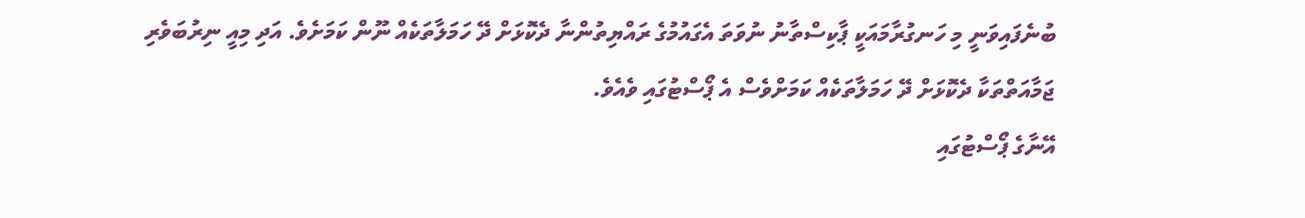ބުނެފައިވަނީ މި ހަނގުރާމައަކީ ޕާކިސްތާނު ނުވަތަ އެގައުމުގެ ރައްޔިތުންނާ ދެކޮޅަށް ދޭ ހަމަލާތަކެއް ނޫން ކަމަށެވެ. އަދި މިއީ ނިރުބަވެރި ޖަމާއަތްތަކާ ދެކޮޅަށް ދޭ ހަމަލާތަކެއް ކަމަށްވެސް އެ ޕޯސްޓުގައި ވެއެވެ.
އޭނާގެ ޕޯސްޓުގައި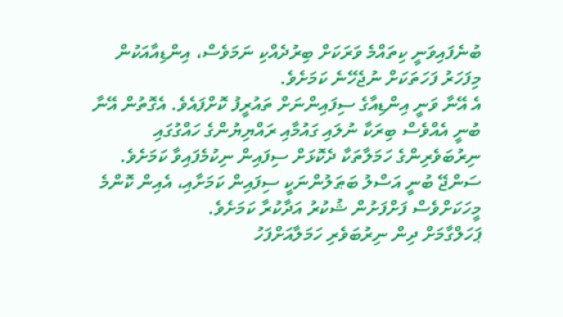ބުނެފައިވަނީ ކިތައްމެ ވަރަކަށް ބިރުދެއްކި ނަމަވެސް، އިންޑިއާއަކުން މިފަހަރު ފަހަތަކަށް ނުޖެހޭނެ ކަމަށެވެ.
އެ އޭނާ ވަނީ އިންޑިއާގެ ސިފައިންނަށް ތައުރީފު ކޮށްފައެވެ. އެގޮތުން އޭނާ ބުނީ އެއްވެސް ބިރަކާ ނުލައި ގައުމާއި ރައްޔިޔުންގެ ހައްގުގައި ނިރުބަވެރިންގެ ހަމަލާތަކާ ދެކޮޅަށް ސިފައިން ނިކުމެފައިވާ ކަމަށެވެ.
ސަންޖޭ ބުނީ އަސްލު ބަޠަލުންނަކީ ސިފައިން ކަމަށާއި، އެއިން ކޮންމެ މީހަކަށްވެސް ފަށްފަށުން ޝުކުރު އަދާކުރާ ކަމަށެވެ.
ޕަހަލްގާމަށް ދިން ނިރުބަވެރި ހަމަލާއަށްފަހު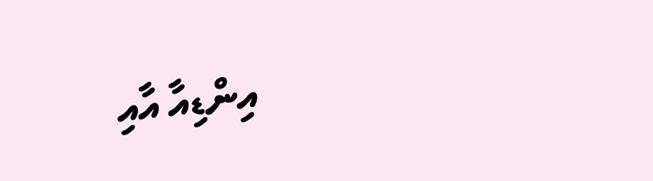އިންޑިއާ އާއި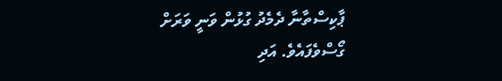ޕާކިސްތާނާ ދެމެދު ގުޅުން ވަނީ ވަރަށް ގޯސްވެފައެވެ. އަދި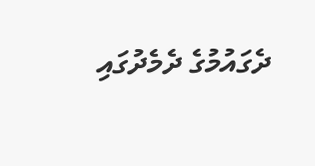ދެގައުމުގެ ދެމެދުގައި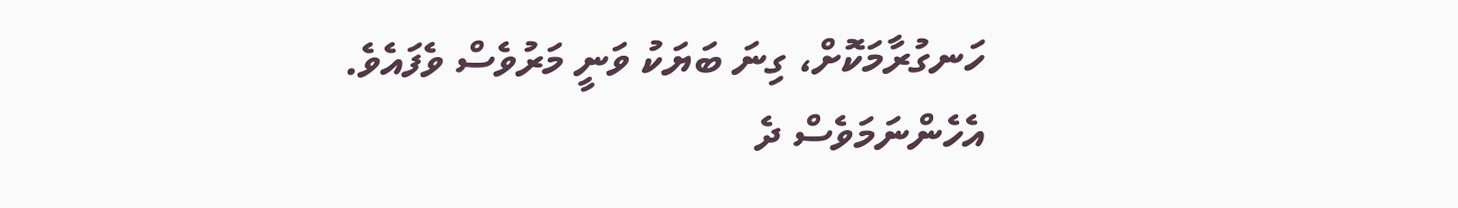ހަނގުރާމަކޮށް، ގިނަ ބަޔަކު ވަނީ މަރުވެސް ވެފައެވެ. އެހެންނަމަވެސް ދެ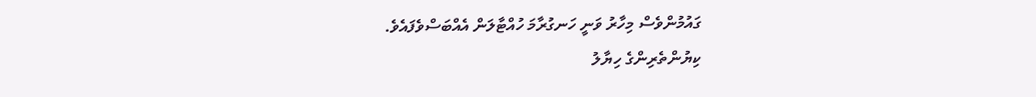ގައުމުންވެސް މިހާރު ވަނީ ހަނގުރާމަ ހުއްޓާލަން އެއްބަސްވެފައެވެ.
ކިޔުންތެރިންގެ ހިޔާލު